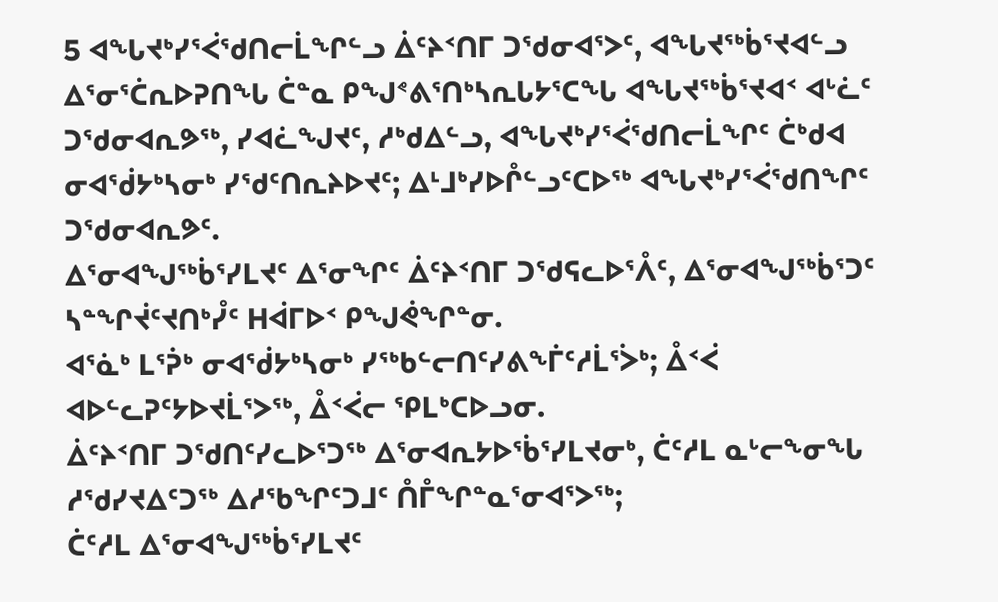5 ᐊᖓᔪᒃᓯᕐᐹᖁᑎᓕᒫᖏᓪᓗ ᐄᑦᔨᑉᑎᒥ ᑐᖁᓂᐊᕐᐳᑦ, ᐊᖓᔪᖅᑳᕐᔪᐊᓪᓗ ᐃᕐᓂᕐᑖᕆᐅᕈᑎᖓ ᑖᓐᓇ ᑭᖑᕝᕕᕐᑎᒃᓴᕆᒐᔭᕐᑕᖓ ᐊᖓᔪᖅᑳᕐᔪᐊᑉ ᐊᒡᓛᑦ ᑐᖁᓂᐊᕆᕗᖅ, ᓯᐊᓛᖑᔪᑦ, ᓱᒃᑯᐃᓪᓗ, ᐊᖓᔪᒃᓯᕐᐹᖁᑎᓕᒫᖏᑦ ᑖᒃᑯᐊ ᓂᐊᖂᔭᒃᓴᓂᒃ ᓯᖁᑦᑎᕆᔨᐅᔪᑦ; ᐃᒻᒧᒃᓯᐅᒊᓪᓗᑦᑕᐅᖅ ᐊᖓᔪᒃᓯᕐᐹᖁᑎᖏᑦ ᑐᖁᓂᐊᕆᕗᑦ.
ᐃᕐᓂᐊᖑᖅᑳᕐᓯᒪᔪᑦ ᐃᕐᓂᖏᑦ ᐄᑦᔨᑉᑎᒥ ᑐᖁᕋᓚᐅᕐᐰᑦ, ᐃᕐᓂᐊᖑᖅᑳᕐᑐᑦ ᓴᓐᖏᔫᑦᔪᑎᒃᓮᑦ ᕼᐋᒥᐅᑉ ᑭᖑᕚᖏᓐᓂ.
ᐊᕐᓈᒃ ᒪᕐᕉᒃ ᓂᐊᖂᔭᒃᓴᓂᒃ ᓯᖅᑲᓪᓕᑎᑦᓯᕕᖕᒦᑦᓱᒫᕐᐴᒃ; ᐂᑉᐹ ᐊᐅᓪᓚᕈᑦᔭᐅᔪᒫᕐᐳᖅ, ᐂᑉᐹᓕ ᕿᒪᒃᑕᐅᓗᓂ.
ᐄᑦᔨᑉᑎᒥ ᑐᖁᑎᑦᓯᓚᐅᕐᑐᖅ ᐃᕐᓂᐊᕆᔭᐅᖄᕐᓯᒪᔪᓂᒃ, ᑖᑦᓱᒪ ᓇᒡᓕᖕᓂᖓ ᓱᖁᓯᔪᐃᑦᑐᖅ ᐃᓱᖃᖏᑦᑐᒧᑦ ᑍᒤᖏᓐᓇᕐᓂᐊᕐᐳᖅ;
ᑖᑦᓱᒪ ᐃᕐᓂᐊᖑᖅᑳᕐᓯᒪᔪᑦ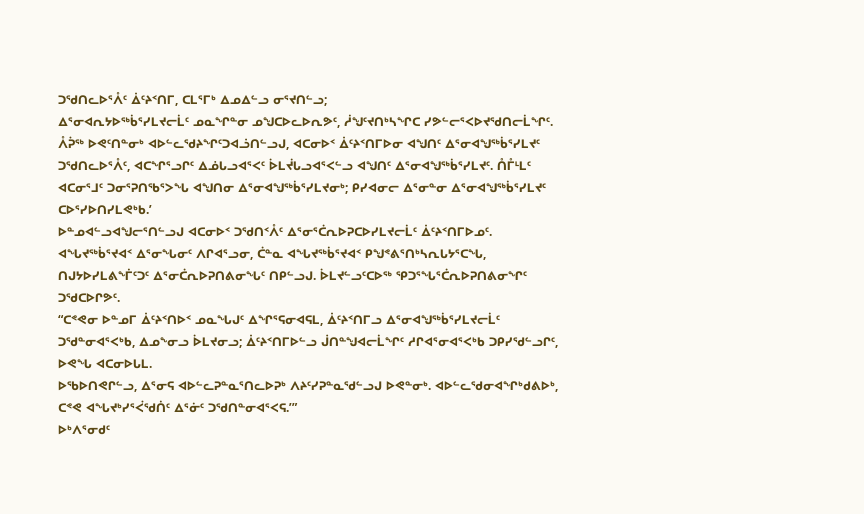ᑐᖁᑎᓚᐅᕐᐰᑦ ᐄᑦᔨᑉᑎᒥ, ᑕᒪᕐᒥᒃ ᐃᓄᐃᓪᓗ ᓂᕐᔪᑎᓪᓗ;
ᐃᕐᓂᐊᕆᔭᐅᖅᑳᕐᓯᒪᔪᓕᒫᑦ ᓄᓇᖏᓐᓂ ᓄᖑᑕᐅᓚᐅᕆᕗᑦ, ᓲᖑᑦᔪᑎᒃᓴᖏᑕ ᓯᕗᓪᓕᕐᐸᐅᔪᖁᑎᓕᒫᖏᑦ.
ᐰᕉᖅ ᐅᕙᑦᑎᓐᓂᒃ ᐊᐅᓪᓚᖁᔨᖏᑦᑐᐊᓘᑎᓪᓗᒍ, ᐊᑕᓂᐅᑉ ᐄᑦᔨᑉᑎᒥᐅᓂ ᐊᖑᑎᑦ ᐃᕐᓂᐊᖑᖅᑳᕐᓯᒪᔪᑦ ᑐᖁᑎᓚᐅᕐᐰᑦ, ᐊᑕᖏᕐᓗᒋᑦ ᐃᓅᒐᓗᐊᕐᐸᑦ ᐆᒪᔫᒐᓗᐊᕐᐸᓪᓗ ᐊᖑᑎᑦ ᐃᕐᓂᐊᖑᖅᑳᕐᓯᒪᔪᑦ. ᑍᒤᒻᒪᑦ ᐊᑕᓂᕐᒧᑦ ᑐᓂᕐᕈᑎᖃᕐᐳᖓ ᐊᖑᑎᓂ ᐃᕐᓂᐊᖑᖅᑳᕐᓯᒪᔪᓂᒃ; ᑭᓯᐊᓂᓕ ᐃᕐᓂᓐᓂ ᐃᕐᓂᐊᖑᖅᑳᕐᓯᒪᔪᑦ ᑕᐅᕐᓯᐅᑎᓯᒪᕙᒃᑲ.’
ᐅᓐᓄᐊᓪᓗᐊᖑᓕᕐᑎᓪᓗᒍ ᐊᑕᓂᐅᑉ ᑐᖁᑎᑉᐰᑦ ᐃᕐᓂᕐᑖᕆᐅᕈᑕᐅᓯᒪᔪᓕᒫᑦ ᐄᑦᔨᑉᑎᒥᐅᓄᑦ. ᐊᖓᔪᖅᑳᕐᔪᐊᑉ ᐃᕐᓂᖓᓂᑦ ᐱᒋᐊᕐᓗᓂ, ᑖᓐᓇ ᐊᖓᔪᖅᑳᕐᔪᐊᑉ ᑭᖑᕝᕕᕐᑎᒃᓴᕆᒐᔭᕐᑕᖓ, ᑎᒍᔭᐅᓯᒪᕕᖕᒦᑦᑐᑦ ᐃᕐᓂᑖᕆᐅᕈᑎᕕᓂᖓᑦ ᑎᑭᓪᓗᒍ. ᐆᒪᔪᓪᓗᑦᑕᐅᖅ ᕿᑐᕐᖓᕐᑖᕆᐅᕈᑎᕕᓂᖏᑦ ᑐᖁᑕᐅᒋᕗᑦ.
“ᑕᕝᕙᓂ ᐅᓐᓄᒥ ᐄᑦᔨᑉᑎᐅᑉ ᓄᓇᖓᒍᑦ ᐃᖏᕐᕋᓂᐊᕋᒪ, ᐄᑦᔨᑉᑎᒥᓗ ᐃᕐᓂᐊᖑᖅᑳᕐᓯᒪᔪᓕᒫᑦ ᑐᖁᓐᓂᐊᕐᐸᒃᑲ, ᐃᓄᖕᓂᓗ ᐆᒪᔪᓂᓗ; ᐄᑦᔨᑉᑎᒥᐅᓪᓗ ᒎᑎᓐᖑᐊᓕᒫᖏᑦ ᓱᒋᐊᕐᓂᐊᕐᐸᒃᑲ ᑐᑭᓯᖁᓪᓗᒋᑦ, ᐅᕙᖓ ᐊᑕᓂᐅᒐᒪ.
ᐅᖃᐅᑎᕙᒋᓪᓗ, ᐃᕐᓂᕋ ᐊᐅᓪᓚᕈᓐᓇᕐᑎᓚᐅᕈᒃ ᐱᔨᑦᓯᕈᓐᓇᖁᓪᓗᒍ ᐅᕙᓐᓂᒃ. ᐊᐅᓪᓚᖁᓂᐊᖏᒃᑯᕕᐅᒃ, ᑕᕝᕙ ᐊᖓᔪᒃᓯᕐᐹᖁᑏᑦ ᐃᕐᓃᑦ ᑐᖁᑎᓐᓂᐊᕐᐸᕋ.’”
ᐅᒃᐱᕐᓂᑯᑦ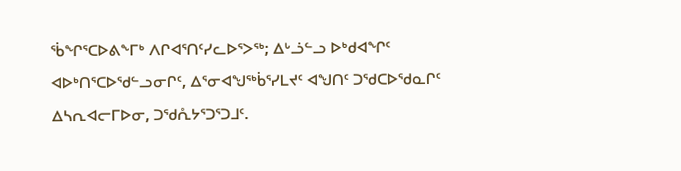ᖄᖏᕐᑕᐅᕕᖕᒥᒃ ᐱᒋᐊᕐᑎᑦᓯᓚᐅᕐᐳᖅ; ᐃᒡᓘᓪᓗ ᐅᒃᑯᐊᖏᑦ ᐊᐅᒃᑎᕐᑕᐅᖁᓪᓗᓂᒋᑦ, ᐃᕐᓂᐊᖑᖅᑳᕐᓯᒪᔪᑦ ᐊᖑᑎᑦ ᑐᖁᑕᐅᖁᓇᒋᑦ ᐃᓴᕆᐊᓕᒥᐅᓂ, ᑐᖁᕅᔭᕐᑐᕐᑐᒧᑦ.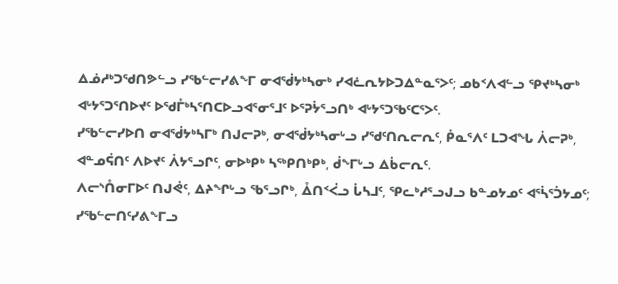ᐃᓅᓱᒃᑐᖁᑎᕗᓪᓗ ᓯᖃᓪᓕᓯᕕᖕᒥ ᓂᐊᖂᔭᒃᓴᓂᒃ ᓯᐊᓛᕆᔭᐅᑐᐃᓐᓇᕐᐳᑦ; ᓄᑲᑉᐱᐊᓪᓗ ᕿᔪᒃᓴᓂᒃ ᐊᒡᔭᕐᑐᕐᑎᐅᔪᑦ ᐅᖁᒤᒃᓴᕐᑎᑕᐅᓗᐊᕐᓂᕐᒧᑦ ᐅᕐᕈᔮᕐᓗᑎᒃ ᐊᒡᔭᕐᑐᖃᑦᑕᕐᐳᑦ.
ᓯᖃᓪᓕᓯᐅᑎ ᓂᐊᖂᔭᒃᓴᒥᒃ ᑎᒍᓕᕈᒃ, ᓂᐊᖂᔭᒃᓴᓂᒡᓗ ᓯᖁᑦᑎᕆᓕᕆᑦ, ᑮᓇᕐᐱᑦ ᒪᑐᐊᖓ ᐲᓕᕈᒃ, ᐊᓐᓄᕌᑎᑦ ᐱᐅᔪᑦ ᐲᔭᕐᓗᒋᑦ, ᓂᐅᒃᑭᒃ ᓴᖅᑭᑎᒃᑭᒃ, ᑰᖕᒥᒡᓗ ᐃᑳᓕᕆᑦ.
ᐱᓕᔅᑍᓂᒥᐅᑦ ᑎᒍᕚᑦ, ᐃᔨᖏᒡᓗ ᖃᕐᓗᒋᒃ, ᐂᑎᑉᐹᓗ ᒑᓴᒧᑦ, ᕿᓚᒃᓱᕐᓗᒍᓗ ᑲᓐᓄᔭᓄᑦ ᐊᕐᓵᕐᑑᔭᓄᑦ; ᓯᖃᓪᓕᑎᑦᓯᕕᖕᒥᓗ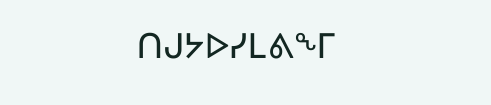ᑎᒍᔭᐅᓯᒪᕕᖕᒥ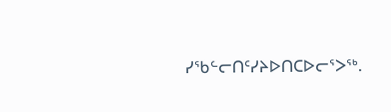ᓯᖃᓪᓕᑎᑦᓯᔨᐅᑎᑕᐅᓕᕐᐳᖅ.